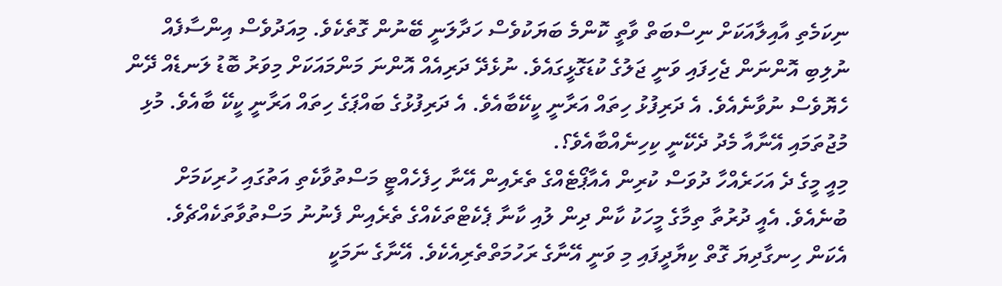ނިކަމެތި އާއިލާއަކަށް ނިސްބަތް ވާތީ ކޮންމެ ބަޔަކުވެސް ހަދާލަނީ ބޭނުން ގޮތެކެވެ. މިއަދުވެސް އިންސާފެއް ނުލިބި އޮންނަން ޖެހިފައި ވަނީ ޖަލުގެ ކުޑަގޮޅީގައެވެ. ނުޅެދޭ ދަރިއެއް އޮންނަ މަންމައަކަށް މިވަރު ބޮޑު ލަނޑެއް ދޭން ހެޔޮވެސް ނުވާނެއެވެ. އެ ދަރިފުޅު ހިތައް އަރާނީ ކީކޭބާއެވެ. އެ ދަރިފުޅުގެ ބައްޕަގެ ހިތައް އަރާނީ ކީކޭ ބާއެވެ. މުޅި މުޖުތަމައި އޭނާއާ މެދު ދެކޭނީ ކިހިނެއްބާއެވެ؟.
މިއީ މީގެ ދެ އަހަރެއްހާ ދުވަސް ކުރިން އެއާޕޯޓެއްގެ ތެރެއިން އޭނާ ހިފެހެއްޓީ މަސްތުވާކެތި އަތުގައި ހުރިކަމަށް ބުނެއެވެ. އެއީ ދުރުތާ ތިމާގެ މީހަކު ކާން ދިން ލުއި ކާނާ ޕެކެޓްތަކެއްގެ ތެރެއިން ފެނުނު މަސްތުވާތަކެއްޗެވެ.
އެކަން ހިނގާދިޔަ ގޮތް ކިޔާދީފައި މި ވަނީ އޭނާގެ ރަހުމަތްތެރިއެކެވެ. އޭނާގެ ނަމަކީ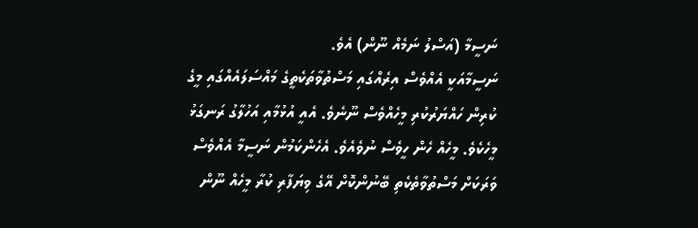ނަސީމާ (އަސްލު ނަމެއް ނޫން) އެވެ.
ނަސީމާއަކީ އެއްވެސް އިރެއްގައި މަސްތުވާތަކެތީގެ މައްސަލައެއްގައި މީގެ ކުރިން ހައްޔަރުކުރި މީހެއްވެސް ނޫނެވެ. އެއީ އުޅުމާއި އަހުލާގު ރަނގަޅު މީހެކެވެ. މީހެއް ހެން ހީވެސް ނުވެއެވެ. އެހެންކަމުން ނަސީމާ އެއްވެސް ވަރަކަށް މަސްތުވާތެކެތި ބޭނުންކޮށް އޭގެ ވިޔަފާރި ކުރާ މީހެއް ނޫން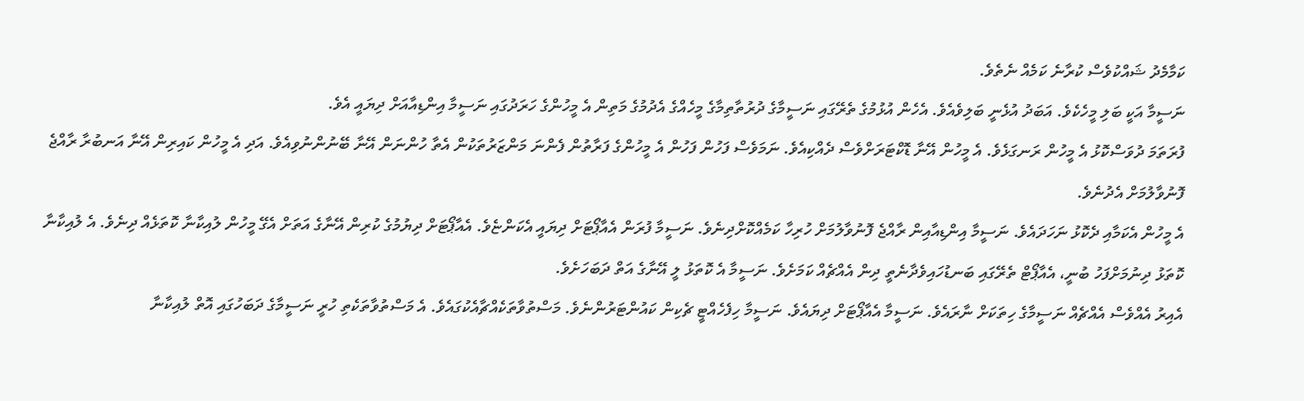ކަމާމެދު ޝައްކުވެސް ކުރާނެ ކަމެއް ނެތެވެ.
ނަސީމާ އަކީ ބަލި މީހެކެވެ. އަބަދު އުޅެނީ ބަލިވެއެވެ. އެހެން އުޅުމުގެ ތެރޭގައި ނަސީމާގެ ދުރުތާތިމާގެ މީހެއްގެ އެދުމުގެ މަތިން އެ މީހުންގެ ހަރަދުގައި ނަސީމާ އިންޑިއާއަށް ދިޔައީ އެވެ.
ފުރަތަމަ ދުވަސްކޮޅު އެ މީހުން ރަނގަޅެވެ. އެ މީހުން އޭނާ ޑޮކްޓަރަށްވެސް ދެއްކިއެވެ. ނަމަވެސް ފަހުން ފަހުން އެ މީހުންގެ ފަރާތުން ފެންނަ މަންޒަރުތަކުން އެތާ ހުންނަން އޭނާ ބޭނުންނުވިއެވެ. އަދި އެ މީހުން ކައިރިން އޭނާ އަނބުރާ ރާއްޖެ ފޮނުވާލުމަށް އެދުނެވެ.
އެ މީހުން އެކަމާއި ދެކޮޅު ނަހަދައެވެ. ނަސީމާ އިންޑިއާއިން ރާއްޖެ ފޮނުވާލުމަށް ހުރިހާ ކަމެއްކޮށްދިނެވެ. ނަސީމާ ފުރަން އެއާޕޯޓަށް ދިޔައީ އެކަންޏެވެ. އެއާޕޯޓަށް ދިޔުމުގެ ކުރިން އޭނާގެ އަތަށް އެގޭ މީހުން ލުއިކާނާ ކޮތަޅެއް ދިނެވެ. އެ ލުއިކާނާ ކޮތަޅު ދިނުމަށްފަހު ބުނީ، އެއާޕޯޓް ތެރޭގައި ބަނޑުހައިވެދާނެތީ ދިން އެއްޗެއް ކަމަށެވެ. ނަސީމާ އެ ކޮތަޅު ލީ އޭނާގެ އަތް ދަބަހަށެވެ.
އެއިރު އެއްވެސް އެއްޗެއް ނަސީމާގެ ހިތަކަށް ނާރައެވެ. ނަސީމާ އެއާޕޯޓަށް ދިޔައެވެ. ނަސީމާ ހިފެހެއްޓީ ޗެކިން ކައުންޓަރުންނެވެ. މަސްތުވާތަކެއްޗާއެކުގައެވެ. އެ މަސްތުވާތަކެތި ހުރީ ނަސީމާގެ ދަބަހުގައި އޮތް ލުއިކާނާ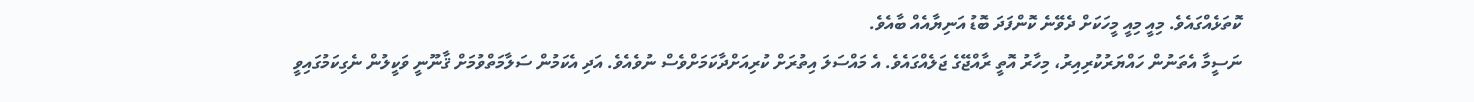ކޮތަޅެއްގައެވެ. މިއީ މިއީ މީހަކަށް ދެވޭނެ ކޮންފަދަ ބޮޑު އަނިޔާއެއް ބާއެވެ.
ނަސީމާ އެތަނުން ހައްޔަރުކުރިއިރު، މިހާރު އޮތީ ރާއްޖޭގެ ޖަލެއްގައެވެ. އެ މައްސަލަ އިތުރަށް ކުރިއަށްދާކަމަށްވެސް ނުވެއެވެ. އަދި އެކަމުން ސަލާމަތްވުމަށް ޤާނޫނީ ވަކީލުން ނެގިކަމުގައިވީ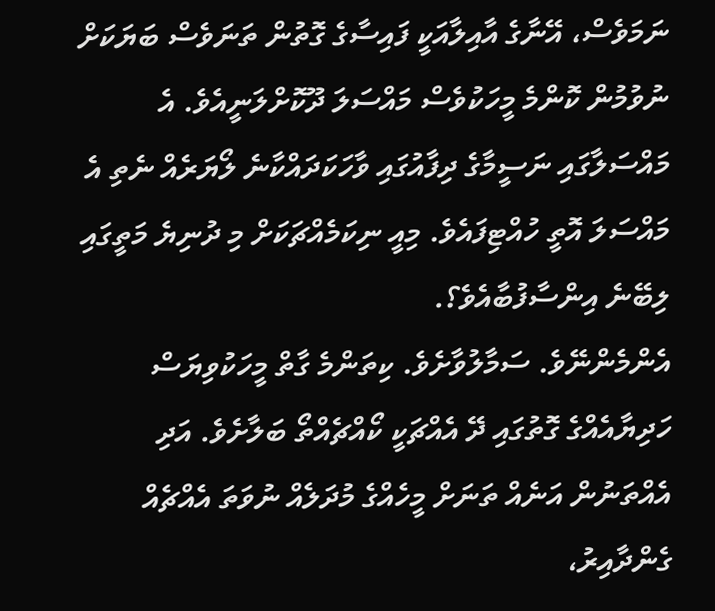ނަމަވެސް، އޭނާގެ އާއިލާއަކީ ފައިސާގެ ގޮތުން ތަނަވެސް ބަޔަކަށް ނުވުމުން ކޮންމެ މީހަކުވެސް މައްސަލަ ދޫކޮށްލަނީއެވެ. އެ މައްސަލާގައި ނަސީމާގެ ދިފާއުގައި ވާހަކަދައްކާނެ ލޯޔަރެއް ނެތި އެ މައްސަލަ އޮތީ ހުއްޓިފައެވެ. މިއީ ނިކަމެއްޗަކަށް މި ދުނިޔެ މަތީގައި ލިބޭނެ އިންސާފުބާއެވެ؟.
އެންމެންނޭވެ. ސަމާލުވާށެވެ. ކިތަންމެ ގާތް މީހަކުވިޔަސް ހަދިޔާއެއްގެ ގޮތުގައި ދޭ އެއްޗަކީ ކޯއްޗެއްތޯ ބަލާށެވެ. އަދި އެއްތަނުން އަނެއް ތަނަށް މީހެއްގެ މުދަލެއް ނުވަތަ އެއްޗެއް ގެންދާއިރު،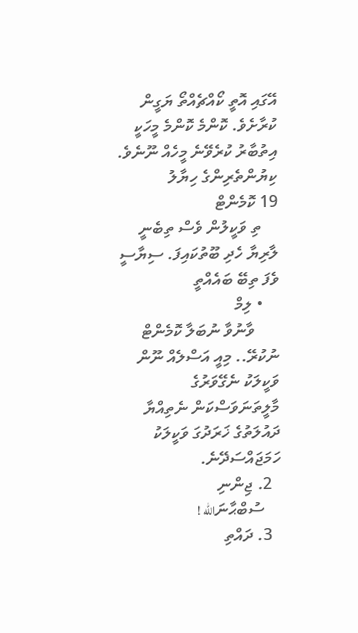އޭގައި އޮތީ ކޯއްޗެއްތޯ ޔަގީން ކުރާށެވެ. ކޮންމެ ކޮންމެ މީހަކީ އިތުބާރު ކުރެވޭނެ މީހެއް ނޫނެވެ.
ކިޔުންތެރިންގެ ހިޔާލު
19 ކޮމެންޓް
    ތި ވަކީލުން ވެސް ތިބެނީ ލާރިޔާ ހެދި ބޫތުކައިފަ. ސިޔާސީ ވެފަ ތިބޭ ބައެއްތީ
    • ލިމް
      ވާނުވާ ނުބަލާ ކޮމެންޓް ނުކުރޭ.. މިއީ އަސްލެއް ނޫން ވަކީލަކު ނެގޭވަރުގެ މާލީތަނަވަސްކަން ނެތިއްޔާ ދައުލަތުގެ ޚަރަދުގަ ވަކީލަކު ހަމަޖައްސަދޭނެ.
  2. ޖިންނި
    ސުބްޙާނަالله !
  3. ދައްތި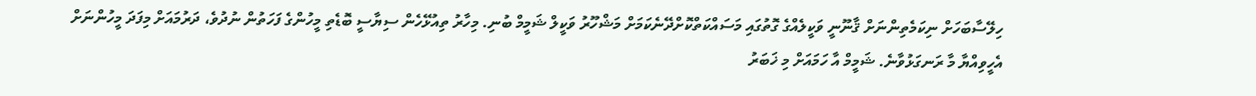ހިލޭސާބަހަށް ނިކަމެތިންނަށް ޤާނޫނީ ވަކީލެއްގެ ގޮތުގައި މަސައްކަތްކޮށްދޭނެކަމަށް މަޝްހޫރު ވަކީލް ޝަމީމް ބުނި. މިހާރު ތިއުޅޭހެން ސިޔާސީ ބޮޑެތި މީހުންގެ ފަހަތުން ނުދުވެ، ދަރުމައަށް މިފަދަ މީހުންނަށް އެހީވިއްޔާ މާ ރަނގަޅުވާނެ. ޝަމީމް އާ ހަމައަށް މި ޚަބަރު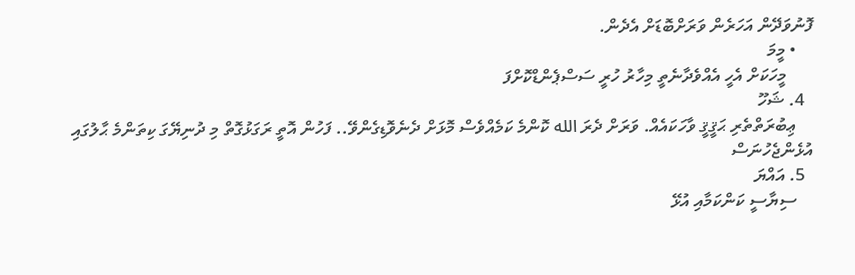ފޮނުވަދޭން އަހަރެން ވަރަށްބޮޑަށް އެދެން.
    • މީމަ
      މީހަކަށް އެހީ އެއްވެދާނެތީ މިހާރު ހުރީ ސަސްޕެންޑްކޮށްފަ
  4. ޝަހޫ
    ޢިބުރަތްތެރި ޙަޤީޤީ ވާހަކައެއް. ވަރަށް ދެރަ الله ކޮންމެ ކަމެއްވެސް މޮޅަށް ދެނެވޮޑިގެންވޭ.. ފަހުން އޮތީ ރަގަޅުގޮތް މި ދުނިޔޭގަ ކިތަންމެ ޙާލުގައި އުޅެންޖެހުނަސް
  5. އައްޔަ
    ސިޔާސީ ކަންކަމާއި އުޅޭ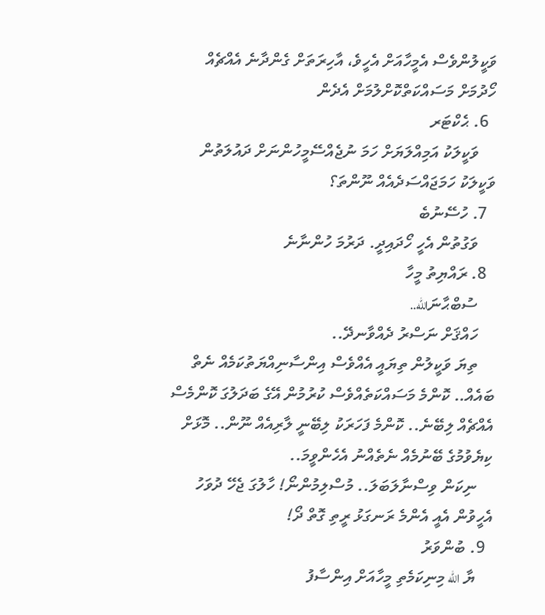ވަކީލުންވެސް އެމީހާއަށް އެހީވެ، އާހިރަތަށް ގެންދާނެ އެއްޗެއް ހޯދުމަށް މަސައްކަތްކޮށްލުމަށް އެދެން
  6. ޙެކްޓަރ
    ވަކީލަކު އަމިއްލަޔަށް ހަމަ ނުޖެއްސޭމީހުންނަށް ދައުލަތުން ވަކީލަކު ހަމަޖައްސަދެއެއް ނޫންތަ؟
  7. ހުސޭނުބެ
    ވަގުތުން އެހީ ހޯދައިދީ. ދަރުމަ ހުންނާނެ
  8. ރައްޔިތު މީހާ
    ސުބްޙާނަالله..
    ހައްޤަށް ނަސްރު ދެއްވާނދޭ..
    ތިޔަ ވަކީލުން ތިޔައީ އެއްވެސް އިންސާނިއްޔަތުކަމެއް ނެތް ބައެއް.. ކޮންމެ މަސައްކަތެއްވެސް ކުރުމުން އޭގެ ބަދަލުގަ ކޮންމެސް އެއްޗެއް ލިބޭނެ.. ކޮންމެ ފަހަރަކު ލިބޭނީ ލާރިއެއް ނޫން.. މޮޅަށް ކިޔެވުމުގެ ބޭނުމެއް ނެތެއްނު އެހެންވީމަ..
    ނިކަން ވިސްނާލަބަލަ.. މުސްލިމުންނޯ! ހާލުގަ ޖެހޭ ދުވަހު އެހީވުން އެއީ އެންމެ ރަނގަޅު ރީތި ގޮތް ދޯ!
  9. ބުންވަރު
    ޔާ الله މިނިކަމެތި މީހާއަށް އިންސާފު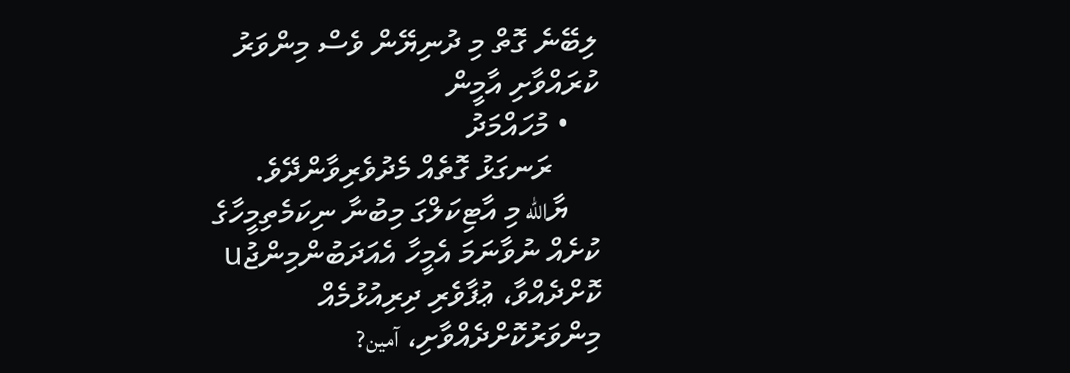ލިބޭނެ ގޮތް މި ދުނިޔޭން ވެސް މިންވަރު ކުރައްވާށި އާމީން
    • މުހައްމަދު
      ރަނގަޅު ގޮތެއް މެދުވެރިވާންދޭވެ.
    ޔާاللّٰه މި އާޓިކަލްގަ މިބުނާ ނިކަމެތިމީހާގެ ކުށެއް ނުވާނަމަ އެމީހާ އެއަދަބުންމިންޖުu ކޮށްދެއްވާ، ޢުފާވެރި ދިރިއުޅުމެއް މިންވަރުކޮށްދެއްވާށި، آمين?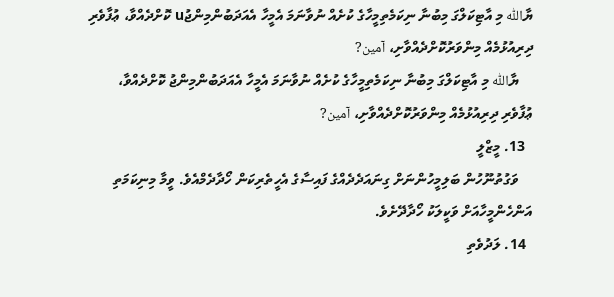ޔާاللّٰه މި އާޓިކަލްގަ މިބުނާ ނިކަމެތިމީހާގެ ކުށެއް ނުވާނަމަ އެމީހާ އެއަދަބުންމިންޖުu ކޮށްދެއްވާ، ޢުފާވެރި ދިރިއުޅުމެއް މިންވަރުކޮށްދެއްވާށި، آمين?
    ޔާاللّٰه މި އާޓިކަލްގަ މިބުނާ ނިކަމެތިމީހާގެ ކުށެއް ނުވާނަމަ އެމީހާ އެއަދަބުންމިންޖު ކޮށްދެއްވާ، ޢުފާވެރި ދިރިއުޅުމެއް މިންވަރުކޮށްދެއްވާށި، آمين?
  13. މީޒްލީ
    ވަގުތުނޫހުން ބަލިމީހުންނަށް ގިނައަދެދެއްގެ ފައިސާގެ އެހީތެރިކަން ހޯދާދެމްއެވެ. ވީމާ މިނިކަމަތި އަންހެންމީހާއަށް ވަކީލަކު ހޯދާދޭށެވެ.
  14. ލަދުވެތި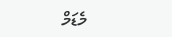މެޑަމް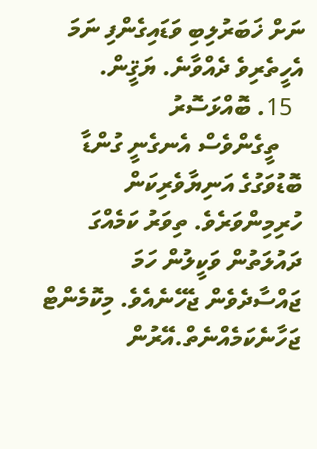ނަށް ޚަބަރުލިބި ވަޑައިގެންފި ނަމަ އެހީތެރިވެ ދެއްވާނެ. ޔަޤީން.
  15. ބޮއްޅަސޮރު
    ތީގެންވެސް އެނގެނީ ގުންޑާ ބޮޑުވަގުގެ އަނިޔާވެރިކަން ހުރިމިންވަރެވެ. ތިވަރު ކަމެއްގަ ދައުލަތުން ވަކީލުން ހަމަ ޖައްސާދެވެން ޖެހޭނެއެވެ. މިކޮމެންޓް ޖަހާނެކަމެއްނެތް.އޭރުން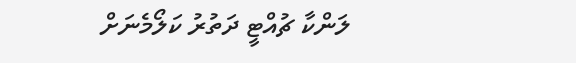ލަންކާ ޗުއްޓީ ދަތުރު ކަލޯމެނަށް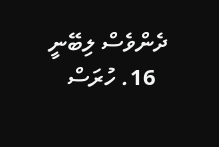ދެންވެސް ލިބޭނީ
  16. ހުރަސް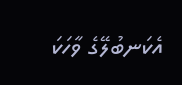އެކަނބުލޭގެ ވާހަކަ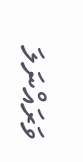ވަރައްނަލަ